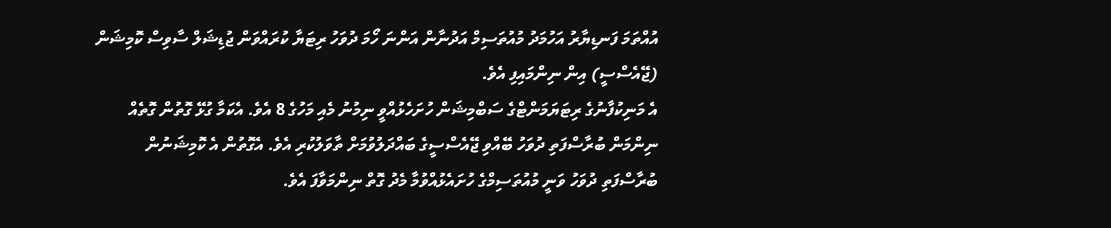އުއްތަމަ ފަނޑިޔާރު އަހުމަދު މުއުތަސިމް އަދުނާން އަންނަ ހޯމަ ދުވަހު ރިޓަޔާ ކުރައްވަން ޖުޑިޝަލް ސާވިސް ކޮމިޝަން (ޖޭއެސްސީ) އިން ނިންމައިފި އެވެ.
އެ މަނިކުފާނުގެ ރިޓަޔަމަންޓްގެ ސަބްމިޝަން ހުށަހެޅުއްވީ ނިމުނު މެއި މަހުގެ 8 އެވެ. އެކަމާ ގުޅޭ ގޮތުން ގޮތެއް ނިންމަން ބުރާސްފަތި ދުވަހު ބޭއްވި ޖޭއެސްސީގެ ބައްދަލުވުމަށް ތާވަލުކުރި އެވެ. އެގޮތުން އެ ކޮމިޝަނުން ބުރާސްފަތި ދުވަހު ވަނީ މުއުތަސިމްގެ ހުށައެޅުއްވުމާ މެދު ގޮތް ނިންމަވާފަ އެވެ.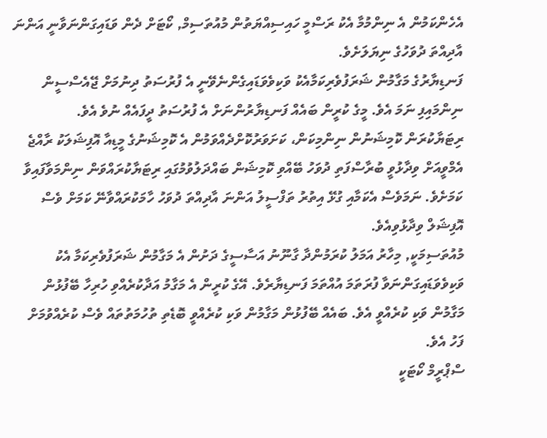އެހެންކަމުން އެ ނިންމުމާ އެކު ރަސްމީ ހައިސިއްޔަތުން މުއުތަސިމް, ކޯޓަށް ދެން ވަޑައިގަންނަވާނީ އަންނަ އާދިއްތަ ދުވަހުގެ ނިޔަލަށެވެ.
ފަނޑިޔާރުގެ މަގާމުން ޝަރަފުވެރިކަމާއެކު ވަކިވެވަޑައިގެންނެވޭނީ އެ ފުރުސަތު ދިނުމަށް ޖޭއެސްސީން ނިންމައިފި ނަމަ އެވެ. މީގެ ކުރީން ބައެއް ފަނޑިޔާރުންނަށް އެ ފުރުސަތު ދީފައެއް ނުވެ އެވެ.
ރިޓަޔާކުރަން ކޮމިޝަނުން ނިންމިކަން، ކަށަވަރުކޮށްދެއްވަމުން އެ ކޮމިޝަނުގެ މީޑިއާ އޮފިޝަލަކު ރާއްޖެ އެމްވީއަށް ވިދާޅުވީ ބުރާސްފަތި ދުވަހު ބޭއްވި ކޮމިޝަން ބައްދަލުވުމުގައި ރިޓަޔާކުރައްވަން ނިންމަވާފައިވާ ކަމަށެވެ. ނަމަވެސް އެކަމާއި ގުޅޭ އިތުރު ތަފްސީލު އަންނަ އާދިއްތަ ދުވަހު ހާމަކުރައްވާނޭ ކަމަށް ވެސް އޮފިޝަލް ވިދާޅުވިއެވެ.
މުއުތަސިމަކީ, މިހާރު އަމަލު ކުރަމުންދާ ގާނޫނު އަސާސީގެ ދަށުން އެ މަގާމުން ޝަރަފުވެރިކަމާ އެކު ވަކިވެވަޑައިގަންނަވާ ފުރަތަމަ އުއްތަމަ ފަނޑިޔާރެވެ. އޭގެ ކުރީން އެ މަގާމު އަދާކުރެއްވި ހުރިހާ ބޭފުޅުން މަގާމުން ވަކި ކުރެއްވީ އެވެ. ބައެއް ބޭފުޅުން މަގާމުން ވަކި ކުރެއްވީ ބޮޑެތި ތުހުމަތުތައް ވެސް ކުރެއްވުމަށް ފަހު އެވެ.
ސްޕްރީމް ކޯޓަކީ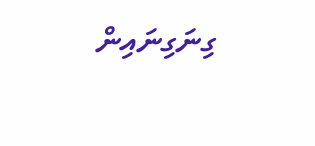ގިނަގިނައިން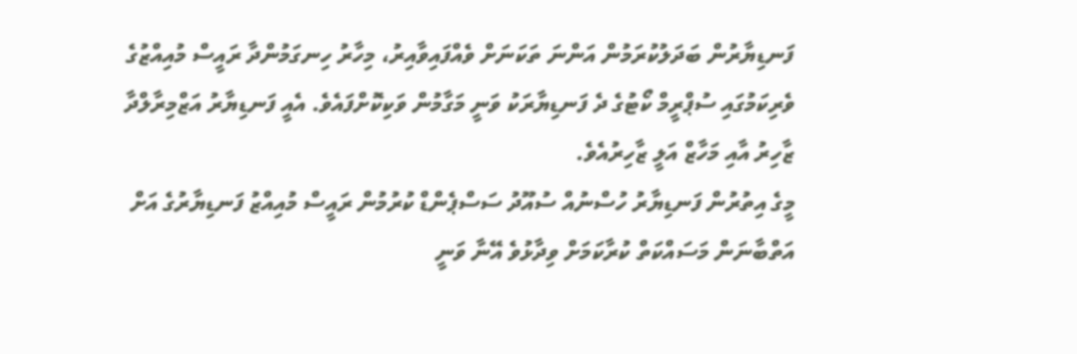ފަނޑިޔާރުން ބަދަލުކުރަމުން އަންނަ ތަކަނަށް ވެއްފައިވާއިރު، މިހާރު ހިނގަމުންދާ ރައީސް މުއިއްޒުގެ ވެރިކަމުގައި ސުޕްރީމް ކޯޓުގެ ދެ ފަނޑިޔާރަކު ވަނީ މަގާމުން ވަކިކޮށްފައެވެ. އެއީ ފަނޑިޔާރު އަޒްމިރާލްދާ ޒާހިރު އާއި މަހާޒް އަލީ ޒާހިރުއެވެ.
މީގެ އިތުރުން ފަނޑިޔާރު ހުސްނުއް ސުއޫދު ސަސްޕެންޑް ކުރުމުން ރައީސް މުއިއްޒު ފަނޑިޔާރުގެ އަށް އަތްބާނަން މަސައްކަތް ކުރާކަމަށް ވިދާޅުވެ އޭނާ ވަނީ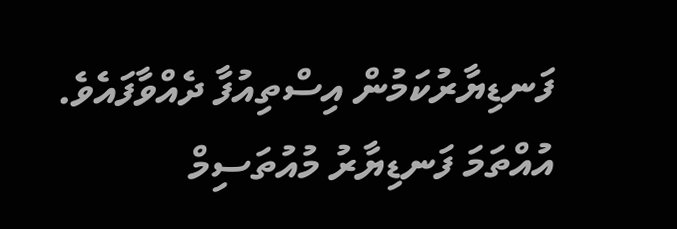ފަނޑިޔާރުކަމުން އިސްތިއުފާ ދެއްވާފައެވެ.
އުއްތަމަ ފަނޑިޔާރު މުއުތަސިމް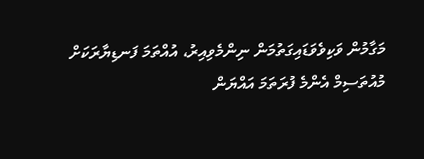މަގާމުން ވަކިވެވަޑައިގަތުމަން ނިންމެވިއިރު، އުއްތަމަ ފަނޑިޔާރަކަށް މުއުތަސިމް އެންމެ ފުރަތަމަ އައްޔަން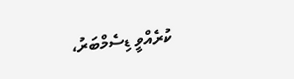ކުރެއްވީ ޑިސެމްބަރު،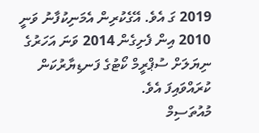2019 ގަ އެވެ. އޭގެކުރިން އެމަނިކުފާނު ވަނީ 2010 އިން ފެށިގެން 2014 ވަނަ އަހަރުގެ ނިޔަލަށް ސުޕްރީމް ކޯޓުގެ ފަނޑިޔާރުކަން ކުރައްވައިފަ އެވެ.
މުއުތަސިމް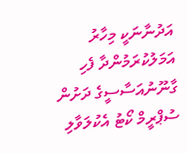އަދުނާނަކީ މިހާރު އަމަލުކުރަމުންދާ ފެހި ގާނޫނުއަސާސީގެ ދަށުން ސުޕްރީމް ކޯޓު އެކުލަވާލި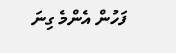ފަހުން އެންމެ ގިނަ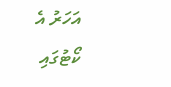އަހަރު އެ ކޯޓުގައި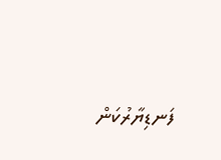ފަނޑިޔާރުކަން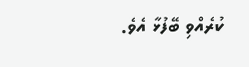ކުރެއްވި ބޭފުޅާ އެވެ.